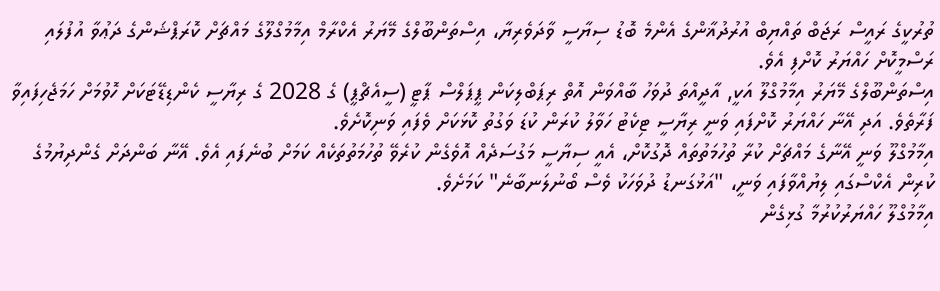ތުރުކީގެ ރައީސް ރަޖަބް ތައްޔިބް އުރުދުޣާންގެ އެންމެ ބޮޑު ސިޔާސީ ވާދަވެރިޔާ، އިސްތަންބޫލްގެ މޭޔަރު އެކްރާމް އިމާމުގްލޫގެ މައްޗަށް ކޮރަޕްޝަންގެ ދަޢުވާ އުފުލައި ރަސްމީކޮށް ހައްޔަރު ކޮށްފި އެވެ.
އިސްތަންބޫލްގެ މޭޔަރު އިމާމުގްލޫ އަކީ, އާދީއްތަ ދުވަހު ބާއްވަން އޮތް ރިޕަބްލިކަން ޕީޕަލްސް ޕާޓީ (ސީއެޗްޕީ) ގެ 2028 ގެ ރިޔާސީ ކެންޑިޑޭޓަކަށް ހޮވުމަށް ހަމަޖެހިފައިވާ ފަރާތެވެ. އަދި އޭނާ ހައްޔަރު ކޮށްފައި ވަނީ ރިޔާސީ ޓިކެޓު ހަވާލު ކުރަން ކުޑަ ވަގުތު ކޮޅަކަށް ވެފައި ވަނިކޮށެވެ.
އިމާމުގްލޫ ވަނީ އޭނާގެ މައްޗަށް ކުރާ ތުހުމަތުތައް ދޮގުކޮށް، އެއީ ސިޔާސީ މަގުސަދެއް އޮވެގެން ކުރެވޭ ތުހުމަތުތަކެއް ކަމަށް ބުނެފައި އެވެ. އޭނާ ބަންދަށް ގެންދިޔުމުގެ ކުރިން އެކްސްގައި ލިޔުއްވާފައި ވަނީ، "އަޅުގަނޑު ދުވަހަކު ވެސް ބޯނުލަނބާނެ" ކަމަށެވެ.
އިމާމުގްލޫ ހައްޔަރުކުރުމާ ގުޅިގެން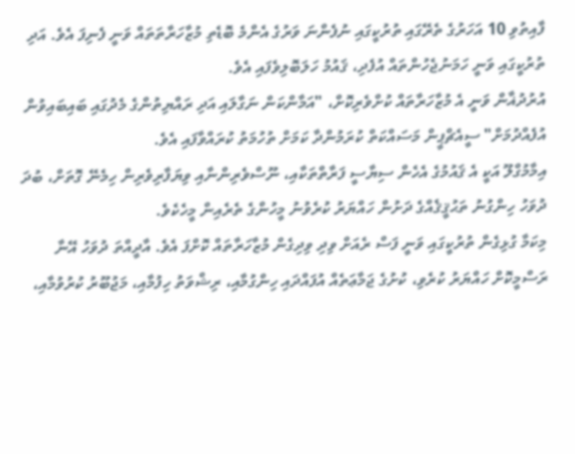ފާއިތުވި 10 އަހަރުގެ ތެރޭގައި ތުރުކީގައި ނުފެންނަ ވަރުގެ އެންމެ ބޮޑެތި މުޒާހަރާތަތައް ވަނީ ފެނިފަ އެވެ. އަދި ތުރުކީގައި ވަނީ ހަމަނުޖެހުންތައް އުފެދި، ޤައުމު ހަލަބޮލިވެފައި އެވެ.
އުރުދުޣާން ވަނީ އެ މުޒާހަރާތައް ކުށްވެރިކޮށް، "އަމާންކަން ނަގާލައި އަދި ރައްޔިތުންގެ މެދުގައި ބައިބައިވުން އުފެއްދުމަށް" ސީއެޗްޕީން މަސައްކަތް ކުރަމުންދާ ކަމަށް ތުހުމަތު ކުރައްވާފައި އެވެ.
އިމާމުގްލޫ އަކީ އެ ޤައުމުގެ އެހެން ސިޔާސީ ފަރާތްތަކާއި، ނޫސްވެރިންނާއި ވިޔަފާރިވެރިން ހިމެނޭ ގޮތަށް، ބުދަ ދުވަހު ހިންގުނު ތަޙުޤީޤެއްގެ ދަށުން ހައްޔަރު ކުރެވުނު މީހުންގެ ތެރެއިން މީހެކެވެ.
މިކަމާ ގުޅިގެން ތުރުކީގައި ވަނީ ފަސް ރެއަށް ވިދި ވިދިގެން މުޒާހަރާތައް ކޮށްފަ އެވެ. އާދީއްތަ ދުވަހު އޭނާ ރަސްމީކޮށް ހައްޔަރު ކުރެވި، ކުށުގެ ޖަމާޢަތެއް އުފައްދައި ހިންގުމާއި، ރިޝްވަތު ހިފުމާއި، މަޖުބޫރު ކުރުވުމާއި،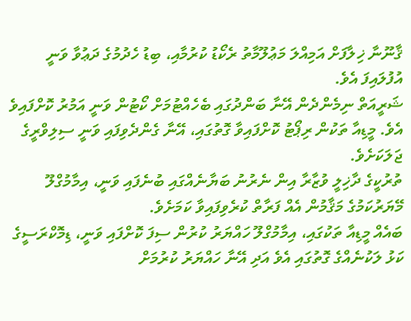ޤާނޫނާ ޚިލާފަށް އަމިއްލަ މަޢުލޫމާތު ރެކޯޑު ކުރުމާއި، ބިޑު ހެދުމުގެ ދަޢުވާ ވަނީ އުފުލައިފަ އެވެ.
ޝަރީއަތް ނިމެންދެން އޭނާ ބަންދުގައި ބެހެއްޓުމަށް ކޯޓުން ވަނީ އަމުރު ކޮށްފައިވެ އެވެ. މީޑިއާ ތަކުން ރިޕޯޓު ކޮށްފައިވާ ގޮތުގައި، އޭނާ ގެންދެވިފައި ވަނީ ސިލިވްރީގެ ޖަލަކަށެވެ.
ތުރުކީގެ ދާޚިލީ ވުޒާރާ އިން ނެރުނު ބަޔާނެއްގައި ބުނެފައި ވަނީ، އިމާމުގްލޫ މޭޔަރުކަމުގެ މަޤާމުން އެއް ފަރާތް ކުރެވިފައިވާ ކަމަށެވެ.
ބައެއް މީޑިއާ ތަކުގައި، އިމާމުގްލޫ ހައްޔަރު ކުރުން ސިފަ ކޮށްފައި ވަނީ، ޑިމޮކްރަސީގެ ކަޅު ލަކުނެއްގެ ގޮތުގައި އެވެ އަދި އޭނާ ހައްޔަރު ކުރުމަށް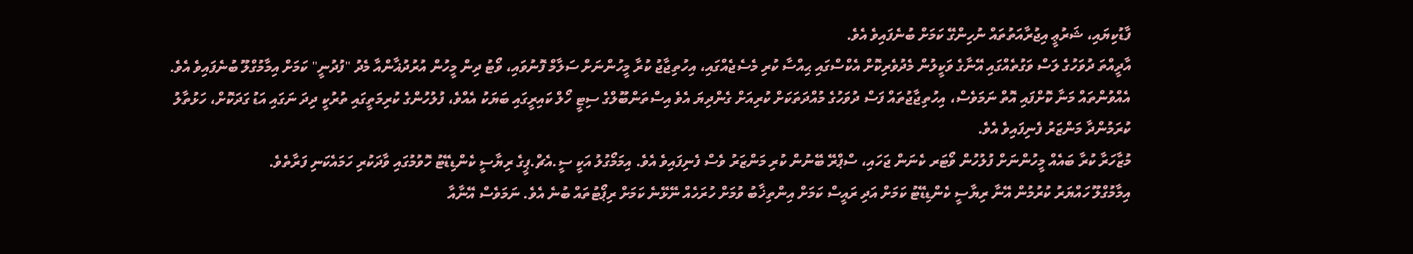ފާޑުކިޔައި، ޝަރުޢީ އިޖުރާއަތުތައް ނުހިންގޭ ކަމަށް ބުނެފައިވެ އެވެ.
އާދީއްތަ ދުވަހުގެ ލަސް ވަގުތެއްގައި އޭނާގެ ވަކީލުން މެދުވެރިކޮށް އެކްސްގައި ޙިއްސާ ކުރި މެސެޖެއްގައި، އިހުތިޖާޖު ކުރާ މީހުންނަށް ސަލާމް ފޮނުވައި، ވޯޓު ދިން މީހުން އުރުދުޣާންއާ މެދު "ފުދުނީ" ކަމަށް އިމާމުގްލޫ ބުނެފައިވެ އެވެ.
އެއްވުންތައް މަނާ ކޮށްފައި އޮތް ނަމަވެސް، އިހުތިޖާޖުތައް ފަސް ދުވަހުގެ މުއްދަތަކަށް ކުރިއަށް ގެންދިޔަ އެވެ އިސްތަންބޫލްގެ ސިޓީ ހޯލް ކައިރީގައި ބަޔަކު އެއްވެ، ފުލުހުންގެ ކުރިމަތީގައި ތުރުކީ ދިދަ ނަގައި އަޑު ގަދަކޮށް، ހަޅުތާލު ކުރަމުންދާ މަންޒަރު ފެނިފައިވެ އެވެ.
މުޒާހަރާ ކުރާ ބައެއް މީހުންނަށް ފުލުހުން ވޯޓަރ ކެނަން ޖަހައި، ސްޕްރޭ ބޭނުން ކުރި މަންޒަރު ވެސް ފެނިފައިވެ އެވެ. އިމަމޯގުލު އަކީ ސީ.އެޗް.ޕީގެ ރިޔާސީ ކެންޑިޑޭޓު ހޮވުމުގައި ވާދަކުރި ހަމައެކަނި ފަރާތެވެ.
އިމާމުގްލޫ ހައްޔަރު ކުރުމުން އޭނާ ރިޔާސީ ކެންޑިޑޭޓު ކަމަށް އަދި ރައީސް ކަމަށް އިންތިޚާބު ވުމަށް ހުރަހެއް ނޭޅޭނެ ކަމަށް ރިޕޯޓުތައް ބުނެ އެވެ. ނަމަވެސް އޭނާއާ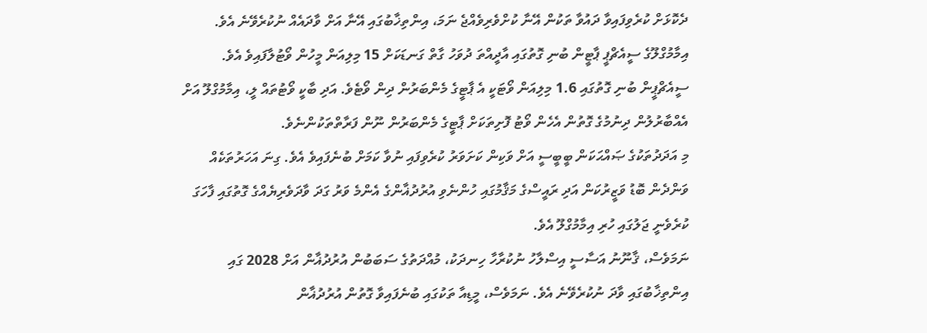ދެކޮޅަށް ކުރެވިފައިވާ ދައުވާ ތަކުން އޭނާ ކުށްވެރިވެއްޖެ ނަމަ، އިންތިޚާބުގައި އޭނާ އަށް ވާދައެއް ނުކުރެވޭނެ އެވެ.
އިމާމުގްލޫގެ ސީއެޗްޕީ ޕާޓީން ބުނި ގޮތުގައި އާދީއްތަ ދުވަހު ގާތް ގަނޑަކަށް 15 މިލިއަން މީހުން ވޯޓުލާފައިވެ އެވެ. ސީއެޗްޕީން ބުނި ގޮތުގައި 1.6 މިލިއަން ވޯޓަކީ އެ ޕާޓީގެ މެންބަރުން ދިން ވޯޓެވެ. އަދި ބާކީ ވޯޓުތައް ލީ، އިމާމުގްލޫ އަށް އެއްބާރުލުން ދިނުމުގެ ގޮތުން އެހެން ވޯޓު ފޮށިތަކަށް ޕާޓީގެ މެންބަރުން ނޫން ފަރާތްތަކުންނެވެ.
މި އަދަދުތަކުގެ ޞައްޙަކަން ބީބީސީ އަށް ވަކިން ކަށަވަރު ކުރެވިފައި ނުވާ ކަމަށް ބުނެފައިވެ އެވެ. ގިނަ އަހަރުތަކެއް ވަންދެން ބޮޑު ވަޒީރުކަން އަދި ރައީސްގެ މަޤާމުގައި ހުންނެވި އުރުދުޣާންގެ އެންމެ ވަރު ގަދަ ވާދަވެރިޔެއްގެ ގޮތުގައި ފާހަގަ ކުރެވެނީ ޖަލުގައި ހުރި އިމާމުގްލޫ އެވެ.
ނަމަވެސް، ޤާނޫނު އަސާސީ އިސްލާހު ނުކުރާހާ ހިނދަކު، މުއްދަތުގެ ސަބަބުން އުރުދުޣާން އަށް 2028 ގައި އިންތިޚާބުގައި ވާދަ ނުކުރެވޭނެ އެވެ. ނަމަވެސް، މީޑިއާ ތަކުގައި ބުނެފައިވާ ގޮތުން އުރުދުޣާން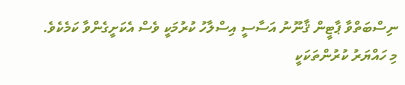ނިސްބަތްވާ ޕާޓީން ޤާނޫނު އަސާސީ އިސްލާހު ކުރުމަކީ ވެސް އެކަށީގެންވާ ކަމެކެވެ.
މި ހައްޔަރު ކުރުންތަކަކީ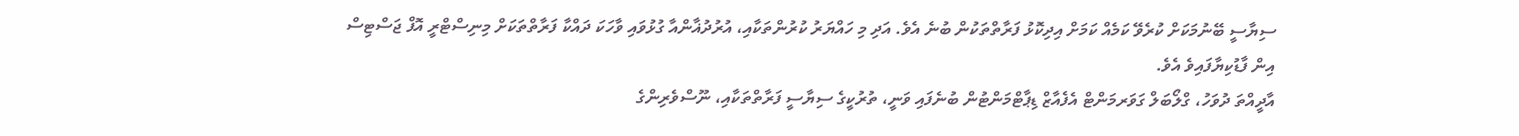ސިޔާސީ ބޭނުމަކަށް ކުރެވޭ ކަމެއް ކަމަށް އިދިކޮޅު ފަރާތްތަކުން ބުނެ އެވެ. އަދި މި ހައްޔަރު ކުރުންތަކާއި، އުރުދުޣާންއާ ގުޅުވައި ވާހަކަ ދައްކާ ފަރާތްތަކަށް މިނިސްޓްރީ އޮފް ޖަސްޓިސް އިން ފާޑުކިޔާފައިވެ އެވެ.
އާދީއްތަ ދުވަހު، ގްލޯބަލް ގަވަރމަންޓް އެފެއާޒް ޑިޕާޓްމަންޓުން ބުނެފައި ވަނީ، ތުރުކީގެ ސިޔާސީ ފަރާތްތަކާއި، ނޫސްވެރިންގެ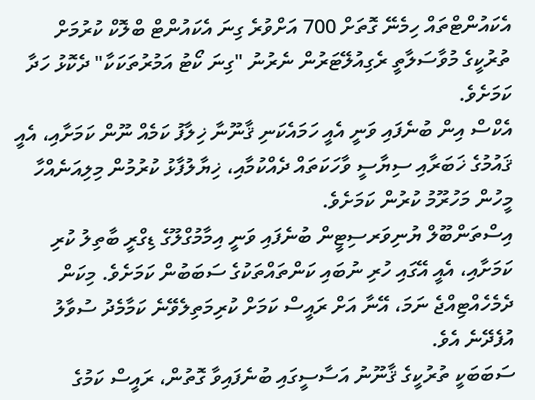އެކައުންޓްތައް ހިމެނޭ ގޮތަށް 700 އަށްވުރެ ގިނަ އެކައުންޓް ބްލޮކް ކުރުމަށް ތުރުކީގެ މުވާސަލާތީ ރެގިއުލޭޓަރުން ނެރުނު "ގިނަ ކޯޓު އަމުރުތަކަކާ" ދެކޮޅު ހަދާ ކަމަށެވެ.
އެކްސް އިން ބުނެފައި ވަނީ އެއީ ހަމައެކަނި ޤާނޫނާ ޚިލާފު ކަމެއް ނޫން ކަމަށާއި، އެއީ ޤައުމުގެ ޚަބަރާއި ސިޔާސީ ވާހަކަތައް ދެއްކުމާއި، ޚިޔާލުފާޅު ކުރުމުން މިލިއަނެއްހާ މީހުން މަހުރޫމު ކުރުން ކަމަށެވެ.
އިސްތަންބޫލް ޔުނިވަރސިޓީން ބުނެފައި ވަނީ އިމާމުގްލޫގެ ޑިގްރީ ބާތިލު ކުރި ކަމަށާއި، އެއީ އޭގައި ހުރި ނުބައި ކަންތައްތަކުގެ ސަބަބުން ކަމަށެވެ. މިކަން ދެމެހެއްޓިއްޖެ ނަމަ، އޭނާ އަށް ރައީސް ކަމަށް ކުރިމަތިލެވޭނެ ކަމާމެދު ސުވާލު އުފެދޭނެ އެވެ.
ސަބަބަކީ ތުރުކީގެ ޤާނޫނު އަސާސީގައި ބުނެފައިވާ ގޮތުން، ރައީސް ކަމުގެ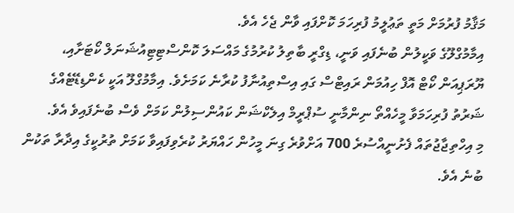މަޤާމު ފުރުމަށް މަތީ ތަޢުލީމު ފުރިހަމަ ކޮށްފައި ވާން ޖެހެ އެވެ.
އިމާމުގްލޫގެ ވަކީލުން ބުނެފައި ވަނީ، ޑިގްރީ ބާތިލު ކުރުމުގެ މައްސަލަ ކޮންސްޓިޓިއުޝަނަލް ކޯޓަށާއި، ޔޫރަޕިއަން ކޯޓް އޮފް ހިއުމަން ރައިޓްސް ގައި އިސްތިއުނާފު ކުރާނެ ކަމަށެވެ. އިމާމުގްލޫ އަކީ ކެންޑިޑޭޓެއްގެ ޝަރުތު ފުރިހަމަވާ މީހެއްތޯ ނިންމާނީ ސުޕްރީމް އިލެކްޝަން ކައުންސިލުން ކަމަށް ވެސް ބުނެފައިވެ އެވެ.
މި އިހްތިޖާޖުތައް ފެށުނީއްސުރެ 700 އަށްވުރެ ގިނަ މީހުން ހައްޔަރު ކުރެވިފައިވާ ކަމަށް ތުރުކީގެ އިދާރާ ތަކުން ބުނެ އެވެ.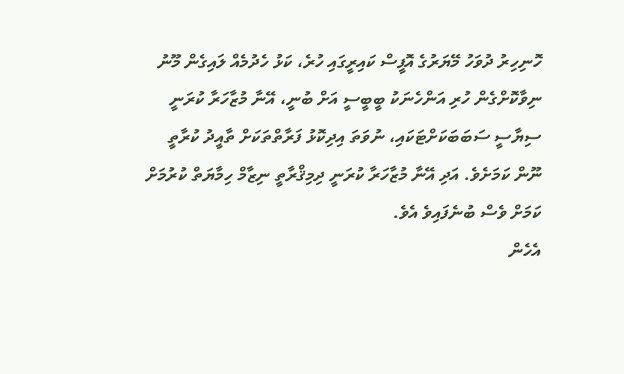ހޮނިހިރު ދުވަހު މޭޔަރުގެ އޮފީސް ކައިރީގައި ހުރެ، ކަޅު ހެދުމެއް ލައިގެން މޫނު ނިވާކޮށްގެން ހުރި އަންހެނަކު ބީބީސީ އަށް ބުނީ، އޭނާ މުޒާހަރާ ކުރަނީ ސިޔާސީ ސަބަބަކަށްޓަކައި، ނުވަތަ އިދިކޮޅު ފަރާތްތަކަށް ތާއީދު ކުރާތީ ނޫން ކަމަށެވެ. އަދި އޭނާ މުޒާހަރާ ކުރަނީ ދިމިޤްރާތީ ނިޒާމް ހިމާޔަތް ކުރުމަށް ކަމަށް ވެސް ބުނެފައިވެ އެވެ.
އެހެން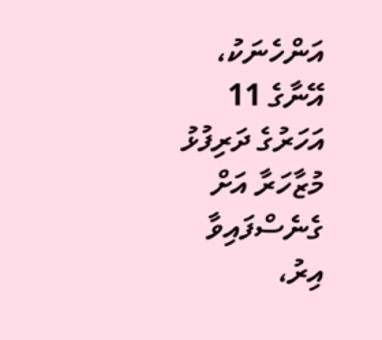އަންހެނަކު، އޭނާގެ 11 އަހަރުގެ ދަރިފުޅު މުޒާހަރާ އަށް ގެނެސްފައިވާ އިރު،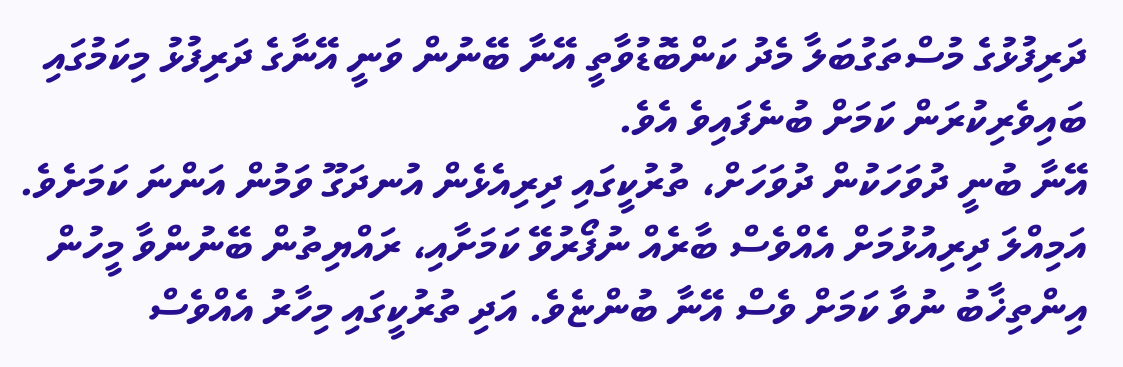ދަރިފުޅުގެ މުސްތަގުބަލާ މެދު ކަންބޮޑުވާތީ އޭނާ ބޭނުން ވަނީ އޭނާގެ ދަރިފުޅު މިކަމުގައި ބައިވެރިކުރަން ކަމަށް ބުނެފައިވެ އެވެ.
އޭނާ ބުނީ ދުވަހަކުން ދުވަހަށް، ތުރުކީގައި ދިރިއެޅެން އުނދަގޫ ވަމުން އަންނަ ކަމަށެވެ. އަމިއްލަ ދިރިއުޅުމަށް އެއްވެސް ބާރެއް ނުފޯރުވޭ ކަމަށާއި، ރައްޔިތުން ބޭނުންވާ މީހުން އިންތިޚާބު ނުވާ ކަމަށް ވެސް އޭނާ ބުންޏެވެ. އަދި ތުރުކީގައި މިހާރު އެއްވެސް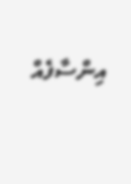އިންސާފެއް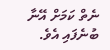ނެތް ކަމަށް އޭނާ ބުނެފައި އެވެ.